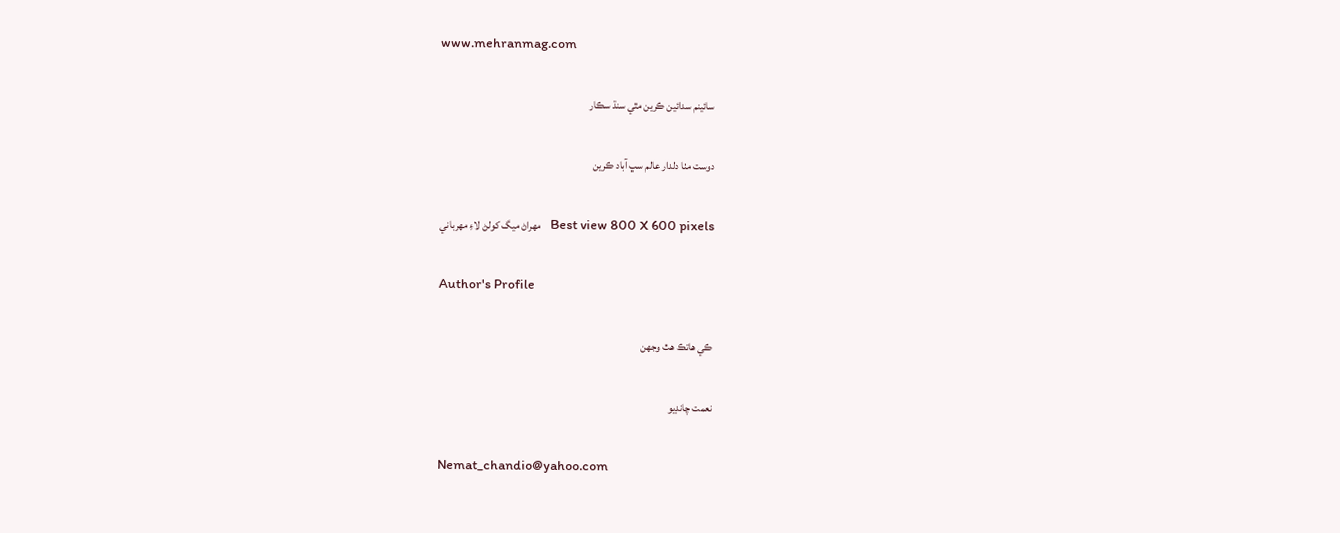www.mehranmag.com

سائينم سدائين ڪرين مٿي سنڌ سڪار

دوست مٺا دلدار عالم سڀ آباد ڪرين

Best view 800 X 600 pixels   مهراڻ ميگ کولڻ لاءِ مهرباني

Author's Profile

ڪي هاتڪ هٿ وجهن

نعمت چانڊيو

Nemat_chandio@yahoo.com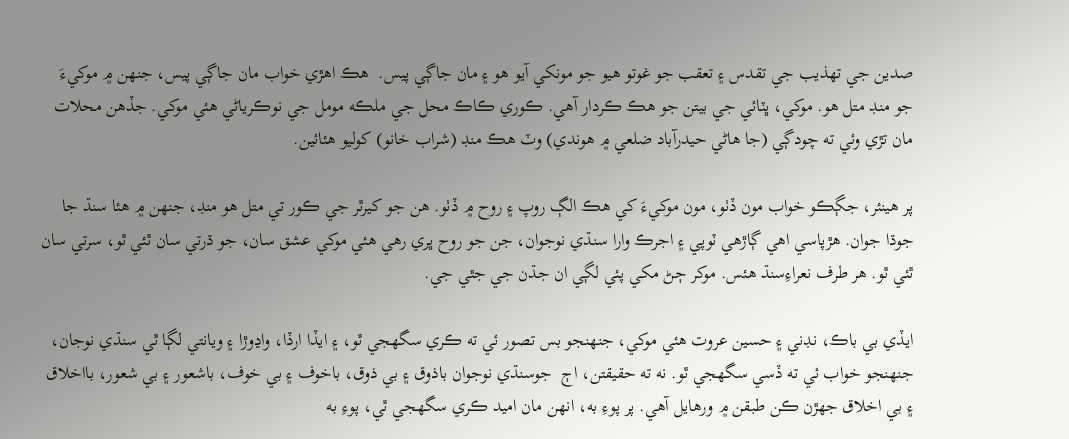صدين جي تهذيب جي تقدس ۽ تعقب جو غوتو هيو جو مونکي آيو هو ۽ مان جاڳي پيس.  هڪ اهڙي خواب مان جاڳي پيس، جنهن ۾ موکيءَ جو منڊ متل هو. موکي، ڀٽائي جي بيتن جو هڪ ڪردار آهي. ڪوري ڪاڪ محل جي ملڪه مومل جي نوڪرياڻي هئي موکي. جڏهن محلات مان تڙي وئي ته چودڳي (جا هاڻي حيدرآباد ضلعي ۾ هوندي) وٽ هڪ منڊ (شراب خانو) کوليو هئائين.

پر هينئر، جڳڪو خواب مون ڏٺو، مون موکيءَ کي هڪ الڳ روپ ۽ روح ۾ ڏٺو. هن جو کيرٿر جي ڪور تي متل هو منڊ، جنهن ۾ هئا سنڌ جا جوڌا جوان. هڙپاسي اهي ڳاڙهي ٽوپي ۽ اجرڪ وارا سنڌي نوجوان، جن جو روح ڀري رهي هئي موکي عشق سان، جو ڌرتي سان ٿئي ٿو، سرتي سان ٿئي ٿو. هر طرف نعراءِسنڌ هئس. موکر ڄڻ مکي پئي لڳي ان جڌن جي جٿي جي.

ايڏي بي باڪ، نڊني ۽ حسين عروت هئي موکي، جنهنجو بس تصور ئي ته ڪري سگھجي ٿو، ۽ ايڏا ارڏا، واڍوڙا ۽ ويانتي لڳا ٿي سنڌي نوجان، جنهنجو خواب ئي ته ڏسي سگھجي ٿو. نه ته حقيقتن، اڄ  جوسنڌي نوجوان باذوق ۽ بي ذوق، باخوف ۽ بي خوف، باشعور ۽ بي شعور، بااخلاق ۽ بي اخلاق جھڙن ڪن طبقن ۾ ورهايل آهي. پر پوءِ به، انهن مان اميد ڪري سگھجي ٿي، پوءِ به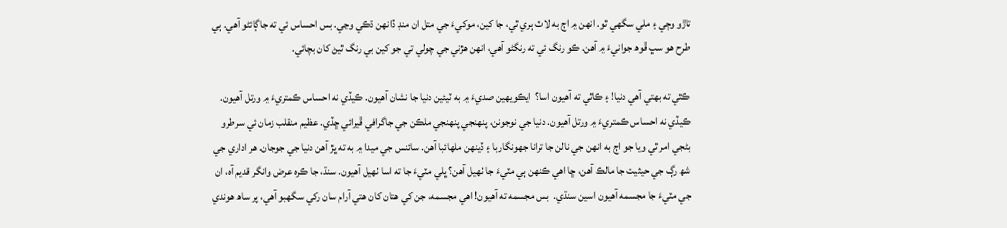تاڙو وڄي ۽ ملي سگھي ٿو. انهن ۾ اڄ به لاٽ ٻري ٿي، جا کين، موکيءَ جي متل ان منڊ ڏانهن ڌڪي وڃي. بس احساس ئي ته جاڳائڻو آهي. ٻي طرح هو سڀ ڦوھ جوانيءَ ۾ آهن. ڪو رنگ ئي ته رنگڻو آهي، انهن هڙني جي چولي تي جو کين بي رنگ ٿيڻ کان بچائي.

ڪٿي ته بهتي آهي دنيا! ۽ ڪاٿي ته آهيون اسا؟  ايڪويهين صديءَ ۾ به ٽيئين دنيا جا نشان آهيون. ڪيڏي نه احساس ڪمتريءَ ۾ ورتل آهيون. ڪيڏي نه احساس ڪمتريءَ ۾ ورتل آهيون. دنيا جي نوجونن، پنهنجي پنهنجي ملڪن جي جاگرافي ڦيرائي ڇڏي. عظيم منقلب زمان ئي سرطرو بڻجي امر ٿي ويا جو اڄ به انهن جي نالن جا ترانا جھونگاربا ۽ ڏينهن ملهائبا آهن. سائنس جي ميدا ۾ به ته ڀڙ آهن دنيا جي جوجان. هر اداري جي شھ رڳ جي حيثيت جا مالڪ آهن، ڇا اهي ڪنهن ٻي مٽيءَ جا ٺهيل آهن؟ ڀلي مٽيءَ جا ته اسا ٺهيل آهيون. سنڌ، جا ڪره عرض وانگر قديم آه، ان جي مٽيءَ جا مجسمه آهيون اسين سنڌي.  بس مجسمه ته آهيون! اهي مجسمه، جن کي هتان کان هتي آرام سان رکي سگھبو آهي، پر ساھ هوندي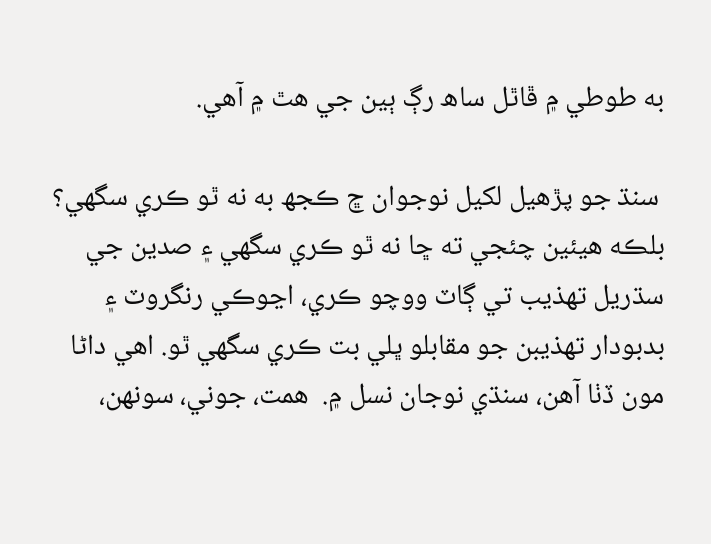به طوطي ۾ ڦاٿل ساھ رڳ ٻين جي هٿ ۾ آهي.

 سنڌ جو پڙهيل لکيل نوجوان ڇ ڪجھ به نه ٿو ڪري سگھي؟ بلڪه هيئين چئجي ته ڇا نه ٿو ڪري سگھي ۽ صدين جي سڌريل تهذيب تي ڳاٽ ووچو ڪري، اڃوڪي رنگروٽ ۽ بدبودار تهذيبن جو مقابلو ڀلي بت ڪري سگھي ٿو. اهي داڻا مون ڏٺا آهن، سنڌي نوجان نسل ۾.  همت، جوني، سونهن،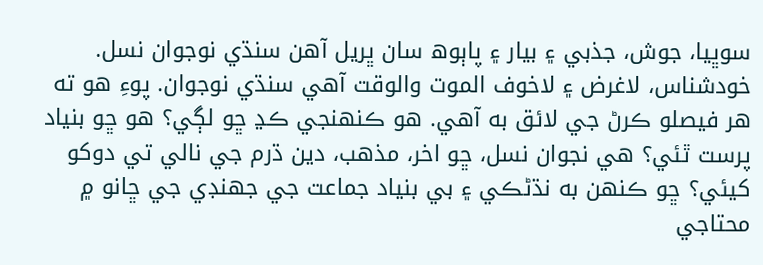سوڀيا، جوش، جذبي ۽ بيار ۽ پاٻوھ سان ڀريل آهن سنڌي نوجوان نسل. خودشناس، لاغرض ۽ لاخوف الموت والوقت آهي سنڌي نوجوان. پوءِ هو ته هر فيصلو ڪرڻ جي لائق به آهي. هو ڪنهنجي ڪڍ ڇو لڳي؟ هو ڇو بنياد پرست ٿئي؟ هي نجوان نسل، ڇو اخر، مذهب، دين ڌرم جي نالي تي دوکو کيئي؟ ڇو ڪنهن به نڌڻڪي ۽ بي بنياد جماعت جي جھنڊي جي ڇانو ۾ محتاجي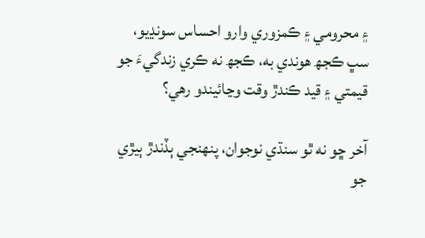۽ محرومي ۽ ڪمزوري وارو احساس سونڍيو، سڀ ڪجھ هوندي به، ڪجھ نه ڪري زندگيءَ جو قيمتي ۽ قيد ڪندڙ وقت وڃائيندو رهي؟

آخر ڇو نه ٿو سنڌي نوجوان، پنهنجي ٻڏندڙ ٻيڙي جو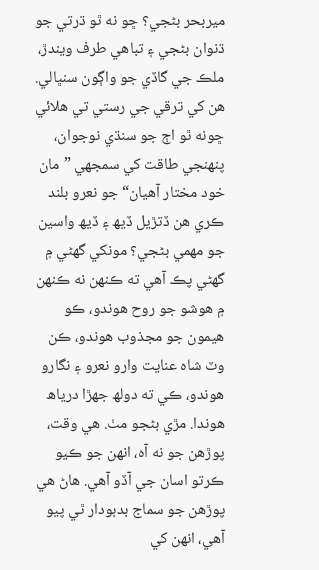ميربحر بڻجي؟ ڇو نه ٿو ڌرتي جو ڌنوان بڻجي ۽ تباهي طرف ويندڙ، ملڪ جي گاڏي جو واڳون سنڀالي. هن کي ترقي جي رستي تي هلائي ڇونه ٿو اڄ جو سنڌي نوجوان، پنهنجي طاقت کي سمجھي ”مان خود مختار آهيان“ جو نعرو بلند ڪري هن ڏتڙيل ڏيھ ۽ ڏيھ واسين جو مهمي بڻجي؟ مونکي گھڻي ۾ گھڻي پڪ آهي ته ڪنهن نه ڪنهن ۾ هوشو جو روح هوندو، ڪو هيمون جو مجذوب هوندو، ڪن وٽ شاه عنايت وارو نعرو ۽ نگارو هوندو، ڪي ته دولھ جھڙا درياھ هوندا. مڙي بڻجو مٺ. هي وقت، پوڙهن جو نه آه، انهن جو ڪيو ڪرتو اسان جي آڏو آهي. هاڻ هي پوڙهن جو سماج بدبودار ٿي پيو آهي، انهن کي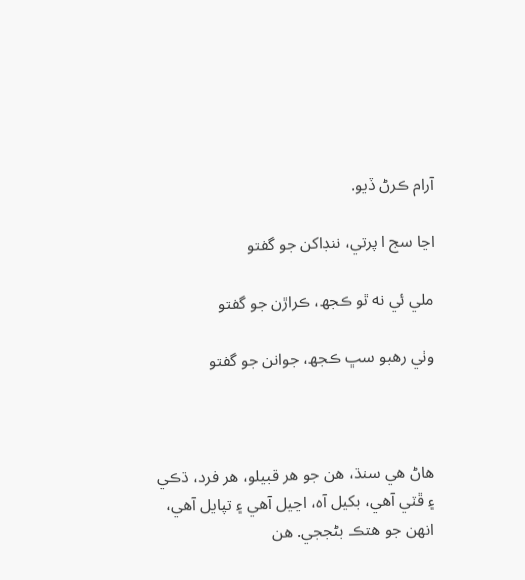آرام ڪرڻ ڏيو.

اڃا سج ا پرتي، ننڊاکن جو گفتو

ملي ئي نه ٿو ڪجھ، ڪراڙن جو گفتو

وٺي رهبو سڀ ڪجھ، جوانن جو گفتو



هاڻ هي سنڌ، هن جو هر قبيلو، هر فرد، ڌڪي ۽ ڦٽي آهي، بکيل آه، اڃيل آهي ۽ تپايل آهي، انهن جو هتڪ بڻججي. هن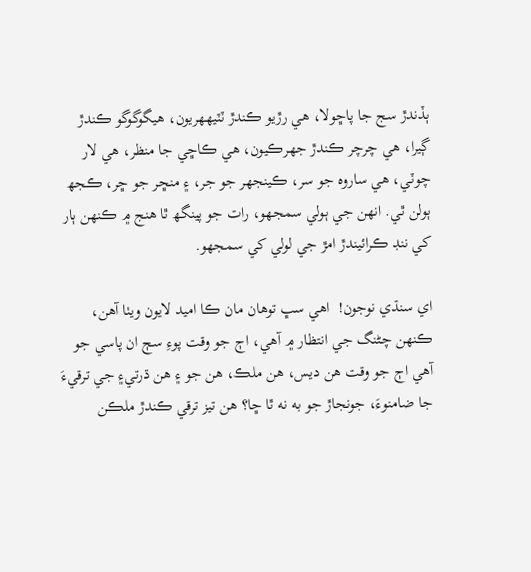ٻڏندڙ سج جا پاڇولا، هي رڙيو ڪندڙ ٽٽيههريون، هيگوگوگو ڪندڙ ڳيرا، هي چرچر ڪندڙ جهرڪيون، هي ڪاڇي جا منظر، هي لار چوٽي، هي ساروه جو سر، ڪينجهر جو جر، ۽ منڇر جو ڇر، ڪجھ ٻولن ٿي. انهن جي ٻولي سمجھو، رات جو پينگھ ٿا هنج ۾ ڪنهن ٻار کي ننڊ ڪرائيندڙ امڙ جي لولي کي سمجھو.

اي سنڌي نوجون!  اهي سڀ توهان مان ڪا اميد لايون ويٺا آهن، ڪنهن چڻنگ جي انتظار ۾ آهي، اڄ جو وقت پوءِ سڄ ان پاسي جو آهي اڄ جو وقت هن ديس، هن ملڪ، هن جو ۽ هن ڌرتي۽ جي ترقيءَ جا ضامنوءَ، جونجاڙ جو به نه ٿا ڇا؟ هن تيز ترقي ڪندڙ ملڪن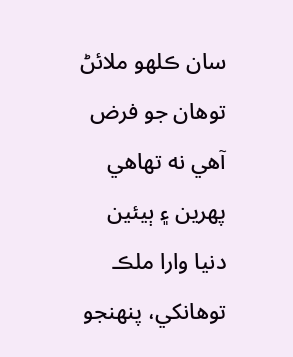سان ڪلهو ملائڻ توهان جو فرض آهي نه تهاهي پهرين ۽ ٻيئين دنيا وارا ملڪ توهانکي، پنهنجو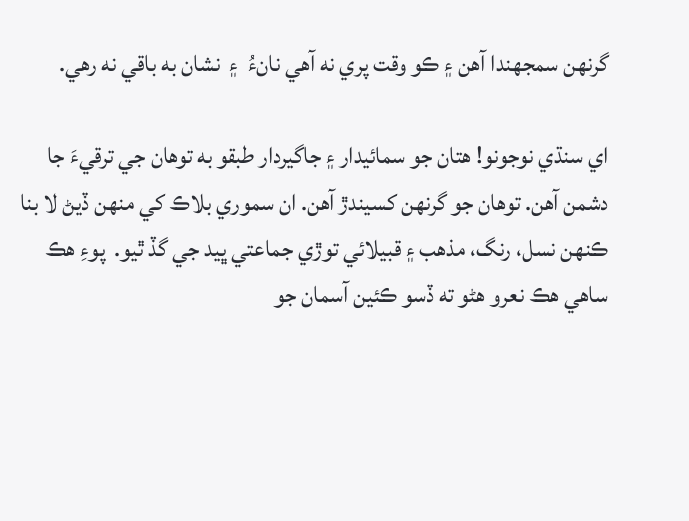گرنهن سمجھندا آهن ۽ ڪو وقت پري نه آهي نانءُ  ۽  نشان به باقي نه رهي.

اي سنڌي نوجونو! هتان جو سمائيدار ۽ جاگيردار طبقو به توهان جي ترقيءَ جا دشمن آهن. توهان جو گرنهن کسيندڙ آهن. ان سموري بلاڪ کي منهن ڏيڻ لا بنا ڪنهن نسل، رنگ، مذهب ۽ قبيلائي توڙي جماعتي ڀيد جي گڏ ٿيو.  پوءِ هڪ ساهي هڪ نعرو هڻو ته ڏسو ڪئين آسمان جو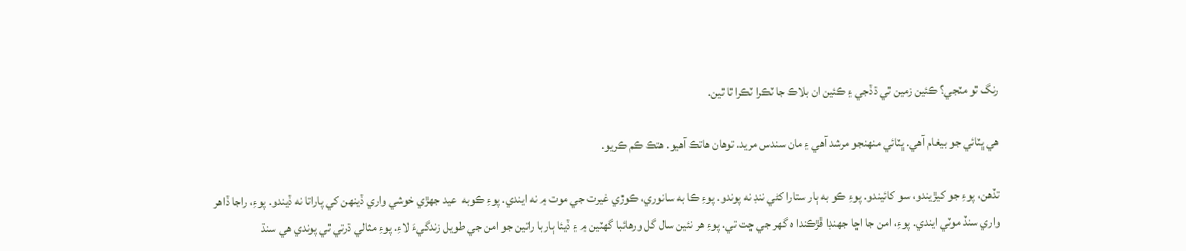رنگ ٿو مٽجي؟ ڪئين زمين ٿي ڌڏجي ۽ ڪئين ان بلاڪ جا ٽڪرا ٽڪرا ٿا ٿين.

هي ڀٽائي جو بيغام آهي. ڀٽائي منهنجو مرشد آهي ۽ مان سندس مريد. توهان هاتڪ آهيو. هتڪ ڪم ڪريو.

تڏهن، پوءِ جو کيڙيندو، سو کائيندو. پوءِ ڪو به ٻار ستارا کڻي ننڊ نه پوندو. پوءِ ڪا به سانوري، ڪوڙي غيرت جي موت ۾ نه ايندي. پوءِ ڪوبه  عيد جھڙي خوشي واري ڏينهن کي پاراتا نه ڏيندو. پوءِ، راجا ڏاهر واري سنڏ موٽي ايندي. پوءِ، امن جا اڇا جهنڊا ڦڙڪندا ه گھر جي ڇت تي. پوءِ هر نئين سال گل ورهائبا گھٽين ۾ ۽ ڏيئا ٻاربا راتين جو امن جي طويل زندگيءَ لاءِ. پوءِ مثالي ڌرتي ٿي پوندي هي سنڌ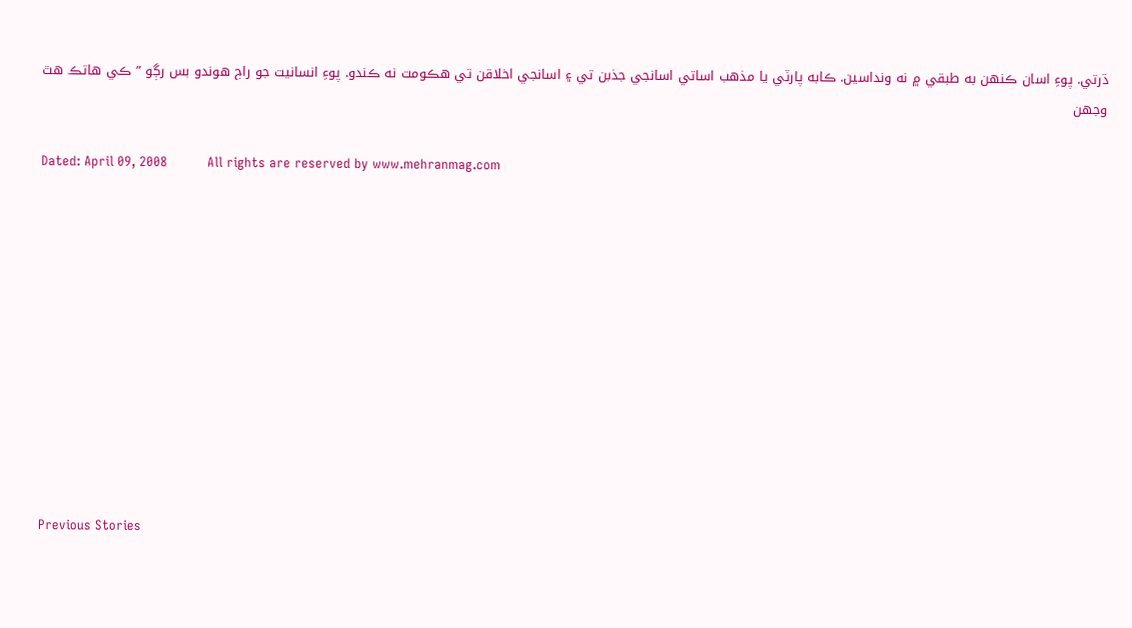ڌرتي. پوءِ اسان ڪنهن به طبقي ۾ نه ونداسين. ڪابه پارٽي يا مذهب اساتي اسانجي جذبن تي ۽ اسانجي اخلاقن تي هڪومت نه ڪندو. پوءِ انسانيت جو راڄ هوندو بس رڳو ” ڪي هاتڪ هٿ وجهن

Dated: April 09, 2008          All rights are reserved by www.mehranmag.com











Previous Stories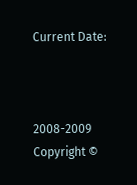Current Date:



2008-2009 Copyright ©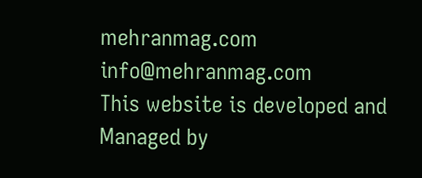mehranmag.com info@mehranmag.com
This website is developed and Managed by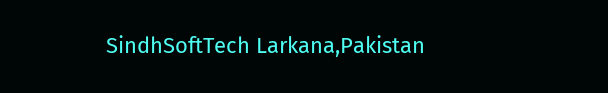SindhSoftTech Larkana,Pakistan